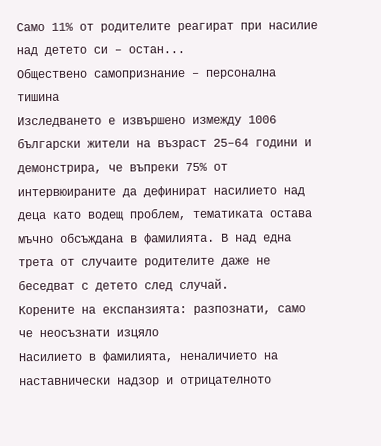Само 11% от родителите реагират при насилие над детето си – остан...
Обществено самопризнание – персонална тишина
Изследването е извършено измежду 1006 български жители на възраст 25–64 години и демонстрира, че въпреки 75% от интервюираните да дефинират насилието над деца като водещ проблем, тематиката остава мъчно обсъждана в фамилията. В над една трета от случаите родителите даже не беседват с детето след случай.
Корените на експанзията: разпознати, само че неосъзнати изцяло
Насилието в фамилията, неналичието на наставнически надзор и отрицателното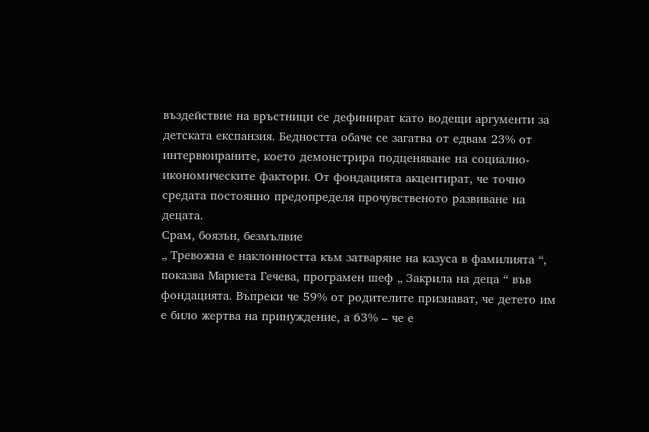въздействие на връстници се дефинират като водещи аргументи за детската експанзия. Бедността обаче се загатва от едвам 23% от интервюираните, което демонстрира подценяване на социално-икономическите фактори. От фондацията акцентират, че точно средата постоянно предопределя прочувственото развиване на децата.
Срам, боязън, безмълвие
„ Тревожна е наклонността към затваряне на казуса в фамилията “, показва Мариета Гечева, програмен шеф „ Закрила на деца “ във фондацията. Въпреки че 59% от родителите признават, че детето им е било жертва на принуждение, а 63% – че е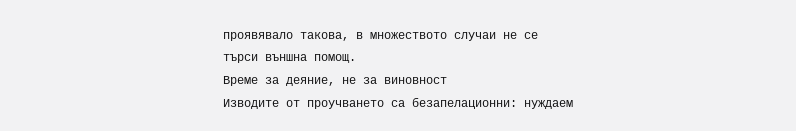проявявало такова, в множеството случаи не се търси външна помощ.
Време за деяние, не за виновност
Изводите от проучването са безапелационни: нуждаем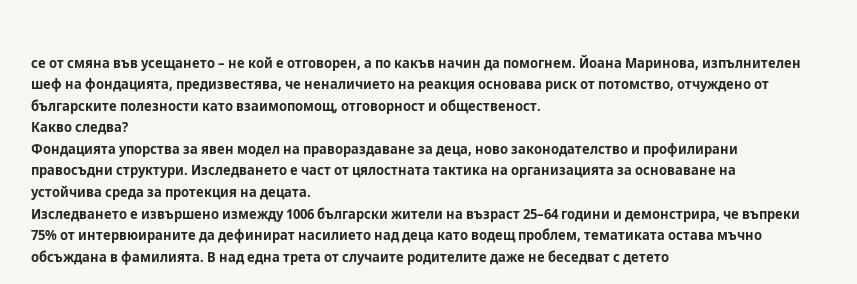се от смяна във усещането – не кой е отговорен, а по какъв начин да помогнем. Йоана Маринова, изпълнителен шеф на фондацията, предизвестява, че неналичието на реакция основава риск от потомство, отчуждено от българските полезности като взаимопомощ, отговорност и общественост.
Какво следва?
Фондацията упорства за явен модел на правораздаване за деца, ново законодателство и профилирани правосъдни структури. Изследването е част от цялостната тактика на организацията за основаване на устойчива среда за протекция на децата.
Изследването е извършено измежду 1006 български жители на възраст 25–64 години и демонстрира, че въпреки 75% от интервюираните да дефинират насилието над деца като водещ проблем, тематиката остава мъчно обсъждана в фамилията. В над една трета от случаите родителите даже не беседват с детето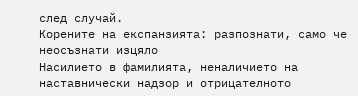след случай.
Корените на експанзията: разпознати, само че неосъзнати изцяло
Насилието в фамилията, неналичието на наставнически надзор и отрицателното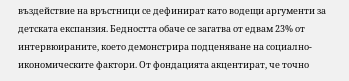въздействие на връстници се дефинират като водещи аргументи за детската експанзия. Бедността обаче се загатва от едвам 23% от интервюираните, което демонстрира подценяване на социално-икономическите фактори. От фондацията акцентират, че точно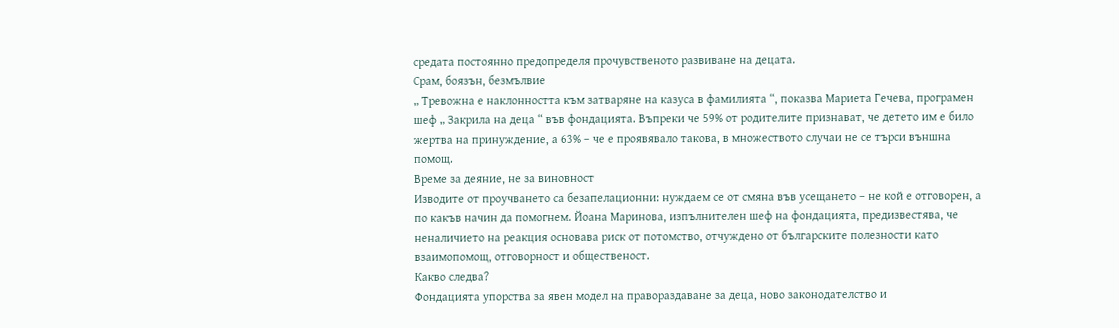средата постоянно предопределя прочувственото развиване на децата.
Срам, боязън, безмълвие
„ Тревожна е наклонността към затваряне на казуса в фамилията “, показва Мариета Гечева, програмен шеф „ Закрила на деца “ във фондацията. Въпреки че 59% от родителите признават, че детето им е било жертва на принуждение, а 63% – че е проявявало такова, в множеството случаи не се търси външна помощ.
Време за деяние, не за виновност
Изводите от проучването са безапелационни: нуждаем се от смяна във усещането – не кой е отговорен, а по какъв начин да помогнем. Йоана Маринова, изпълнителен шеф на фондацията, предизвестява, че неналичието на реакция основава риск от потомство, отчуждено от българските полезности като взаимопомощ, отговорност и общественост.
Какво следва?
Фондацията упорства за явен модел на правораздаване за деца, ново законодателство и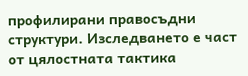профилирани правосъдни структури. Изследването е част от цялостната тактика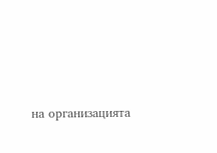на организацията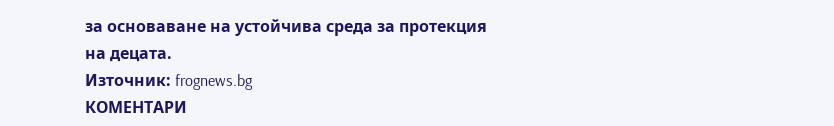за основаване на устойчива среда за протекция на децата.
Източник: frognews.bg
КОМЕНТАРИ